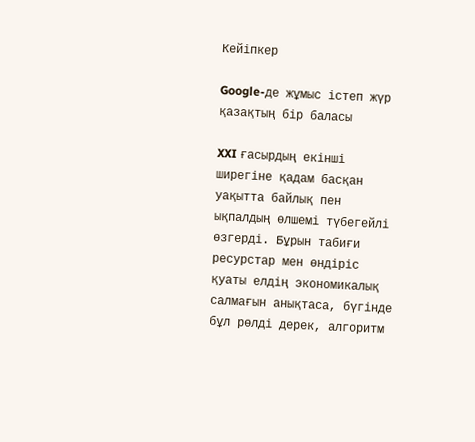Кейіпкер

Google-де жұмыс істеп жүр қазақтың бір баласы

XXI ғасырдың екінші ширегіне қадам басқан уақытта байлық пен ықпалдың өлшемі түбегейлі өзгерді. Бұрын табиғи ресурстар мен өндіріс қуаты елдің экономикалық салмағын анықтаса, бүгінде бұл рөлді дерек, алгоритм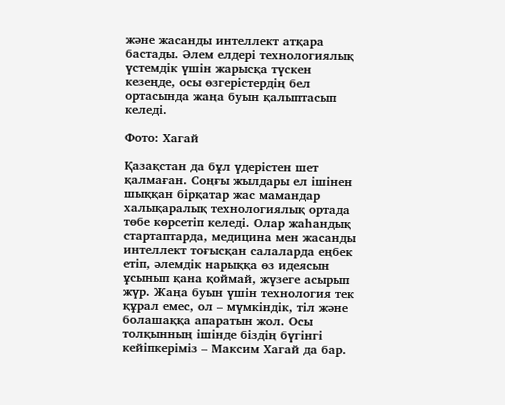және жасанды интеллект атқара бастады. Әлем елдері технологиялық үстемдік үшін жарысқа түскен кезеңде, осы өзгерістердің бел ортасында жаңа буын қалыптасып келеді.

Фото: Хагай

Қазақстан да бұл үдерістен шет қалмаған. Соңғы жылдары ел ішінен шыққан бірқатар жас мамандар халықаралық технологиялық ортада төбе көрсетіп келеді. Олар жаһандық стартаптарда, медицина мен жасанды интеллект тоғысқан салаларда еңбек етіп, әлемдік нарыққа өз идеясын ұсынып қана қоймай, жүзеге асырып жүр. Жаңа буын үшін технология тек құрал емес, ол – мүмкіндік, тіл және болашаққа апаратын жол. Осы толқынның ішінде біздің бүгінгі кейіпкеріміз – Максим Хагай да бар.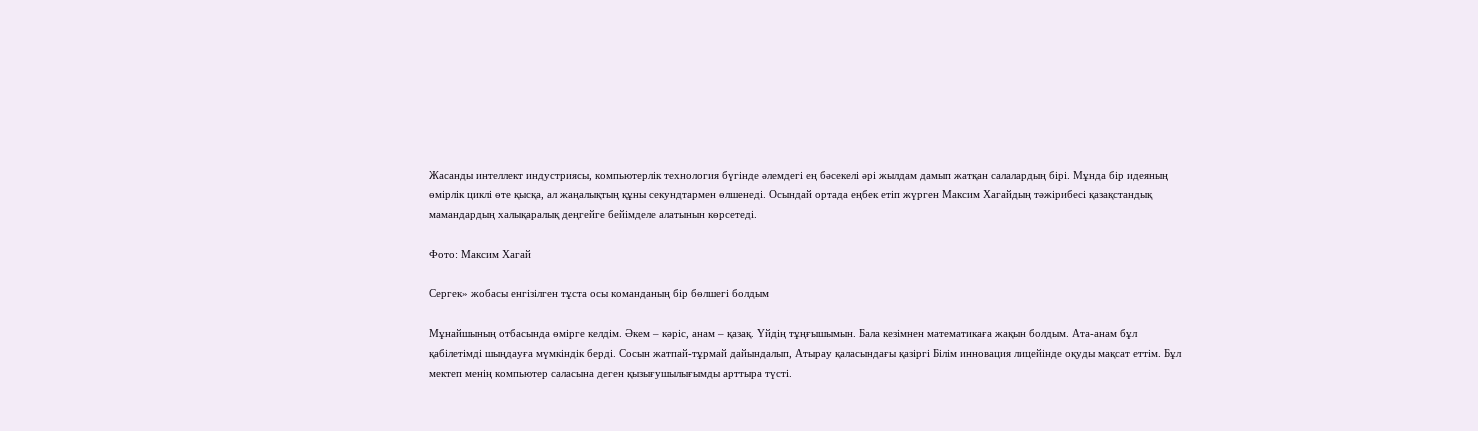Жасанды интеллект индустриясы, компьютерлік технология бүгінде әлемдегі ең бәсекелі әрі жылдам дамып жатқан салалардың бірі. Мұнда бір идеяның өмірлік циклі өте қысқа, ал жаңалықтың құны секундтармен өлшенеді. Осындай ортада еңбек етіп жүрген Максим Хагайдың тәжірибесі қазақстандық мамандардың халықаралық деңгейге бейімделе алатынын көрсетеді.

Фото: Максим Хагай

Сергек» жобасы енгізілген тұста осы команданың бір бөлшегі болдым

Мұнайшының отбасында өмірге келдім. Әкем – кәріс, анам – қазақ. Үйдің тұңғышымын. Бала кезімнен математикаға жақын болдым. Ата-анам бұл қабілетімді шыңдауға мүмкіндік берді. Сосын жатпай-тұрмай дайындалып, Атырау қаласындағы қазіргі Білім инновация лицейінде оқуды мақсат еттім. Бұл мектеп менің компьютер саласына деген қызығушылығымды арттыра түсті.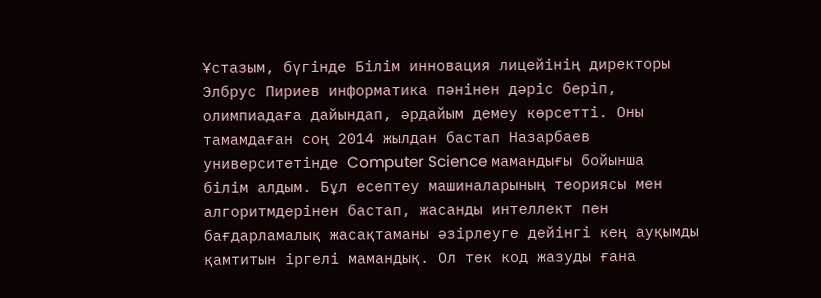Ұстазым, бүгінде Білім инновация лицейінің директоры Элбрус Пириев информатика пәнінен дәріс беріп, олимпиадаға дайындап, әрдайым демеу көрсетті. Оны тамамдаған соң 2014 жылдан бастап Назарбаев университетінде Computer Science мамандығы бойынша білім алдым. Бұл есептеу машиналарының теориясы мен алгоритмдерінен бастап, жасанды интеллект пен бағдарламалық жасақтаманы әзірлеуге дейінгі кең ауқымды қамтитын іргелі мамандық. Ол тек код жазуды ғана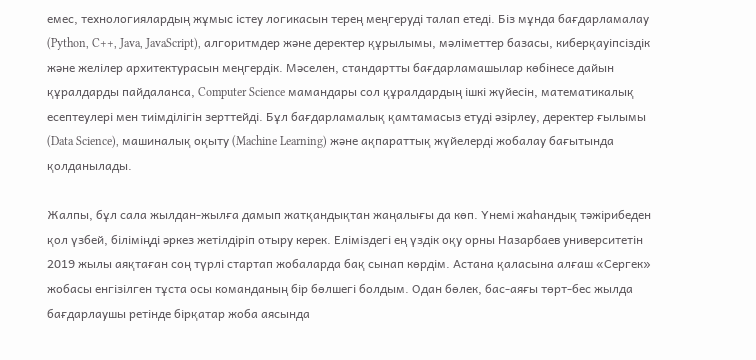емес, технологиялардың жұмыс істеу логикасын терең меңгеруді талап етеді. Біз мұнда бағдарламалау (Python, C++, Java, JavaScript), алгоритмдер және деректер құрылымы, мәліметтер базасы, киберқауіпсіздік және желілер архитектурасын меңгердік. Мәселен, стандартты бағдарламашылар көбінесе дайын құралдарды пайдаланса, Computer Science мамандары сол құралдардың ішкі жүйесін, математикалық есептеулері мен тиімділігін зерттейді. Бұл бағдарламалық қамтамасыз етуді әзірлеу, деректер ғылымы (Data Science), машиналық оқыту (Machine Learning) және ақпараттық жүйелерді жобалау бағытында қолданылады.

Жалпы, бұл сала жылдан-жылға дамып жатқандықтан жаңалығы да көп. Үнемі жаһандық тәжірибеден қол үзбей, біліміңді әркез жетілдіріп отыру керек. Еліміздегі ең үздік оқу орны Назарбаев университетін 2019 жылы аяқтаған соң түрлі стартап жобаларда бақ сынап көрдім. Астана қаласына алғаш «Сергек» жобасы енгізілген тұста осы команданың бір бөлшегі болдым. Одан бөлек, бас-аяғы төрт-бес жылда бағдарлаушы ретінде бірқатар жоба аясында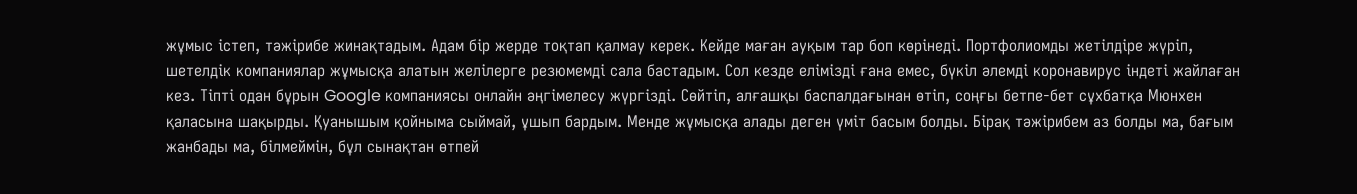жұмыс істеп, тәжірибе жинақтадым. Адам бір жерде тоқтап қалмау керек. Кейде маған ауқым тар боп көрінеді. Портфолиомды жетілдіре жүріп, шетелдік компаниялар жұмысқа алатын желілерге резюмемді сала бастадым. Сол кезде елімізді ғана емес, бүкіл әлемді коронавирус індеті жайлаған кез. Тіпті одан бұрын Google компаниясы онлайн әңгімелесу жүргізді. Сөйтіп, алғашқы баспалдағынан өтіп, соңғы бетпе-бет сұхбатқа Мюнхен қаласына шақырды. Қуанышым қойныма сыймай, ұшып бардым. Менде жұмысқа алады деген үміт басым болды. Бірақ тәжірибем аз болды ма, бағым жанбады ма, білмеймін, бұл сынақтан өтпей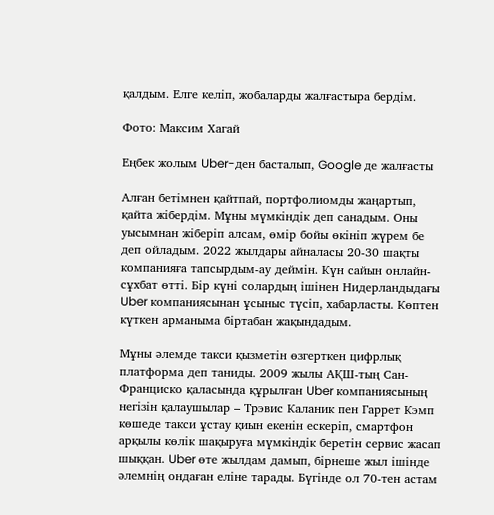қалдым. Елге келіп, жобаларды жалғастыра бердім.

Фото: Максим Хагай

Еңбек жолым Uber-ден басталып, Google де жалғасты

Алған бетімнен қайтпай, портфолиомды жаңартып, қайта жібердім. Мұны мүмкіндік деп санадым. Оны уысымнан жіберіп алсам, өмір бойы өкініп жүрем бе деп ойладым. 2022 жылдары айналасы 20-30 шақты компанияға тапсырдым-ау деймін. Күн сайын онлайн-сұхбат өтті. Бір күні солардың ішінен Нидерландыдағы Uber компаниясынан ұсыныс түсіп, хабарласты. Көптен күткен арманыма біртабан жақындадым.

Мұны әлемде такси қызметін өзгерткен цифрлық платформа деп таниды. 2009 жылы АҚШ-тың Сан-Франциско қаласында құрылған Uber компаниясының негізін қалаушылар – Трэвис Каланик пен Гаррет Кэмп көшеде такси ұстау қиын екенін ескеріп, смартфон арқылы көлік шақыруға мүмкіндік беретін сервис жасап шыққан. Uber өте жылдам дамып, бірнеше жыл ішінде әлемнің ондаған еліне тарады. Бүгінде ол 70-тен астам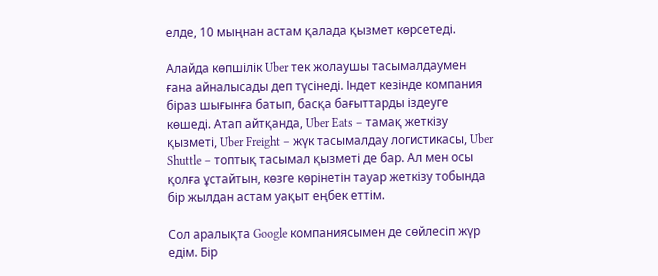елде, 10 мыңнан астам қалада қызмет көрсетеді.

Алайда көпшілік Uber тек жолаушы тасымалдаумен ғана айналысады деп түсінеді. Індет кезінде компания біраз шығынға батып, басқа бағыттарды іздеуге көшеді. Атап айтқанда, Uber Eats – тамақ жеткізу қызметі, Uber Freight – жүк тасымалдау логистикасы, Uber Shuttle – топтық тасымал қызметі де бар. Ал мен осы қолға ұстайтын, көзге көрінетін тауар жеткізу тобында бір жылдан астам уақыт еңбек еттім.

Сол аралықта Google компаниясымен де сөйлесіп жүр едім. Бір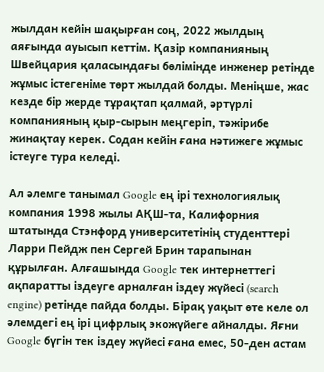жылдан кейін шақырған соң, 2022 жылдың аяғында ауысып кеттім. Қазір компанияның Швейцария қаласындағы бөлімінде инженер ретінде жұмыс істегеніме төрт жылдай болды. Меніңше, жас кезде бір жерде тұрақтап қалмай, әртүрлі компанияның қыр-сырын меңгеріп, тәжірибе жинақтау керек. Содан кейін ғана нәтижеге жұмыс істеуге тура келеді.

Ал әлемге танымал Google ең ірі технологиялық компания 1998 жылы АҚШ-та, Калифорния штатында Стэнфорд университетінің студенттері Ларри Пейдж пен Сергей Брин тарапынан құрылған. Алғашында Google тек интернеттегі ақпаратты іздеуге арналған іздеу жүйесі (search engine) ретінде пайда болды. Бірақ уақыт өте келе ол әлемдегі ең ірі цифрлық экожүйеге айналды. Яғни Google бүгін тек іздеу жүйесі ғана емес, 50-ден астам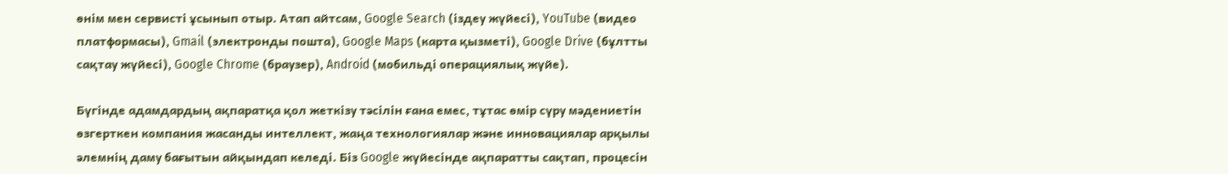өнім мен сервисті ұсынып отыр. Атап айтсам, Google Search (іздеу жүйесі), YouTube (видео платформасы), Gmail (электронды пошта), Google Maps (карта қызметі), Google Drive (бұлтты сақтау жүйесі), Google Chrome (браузер), Android (мобильді операциялық жүйе).

Бүгінде адамдардың ақпаратқа қол жеткізу тәсілін ғана емес, тұтас өмір сүру мәдениетін өзгерткен компания жасанды интеллект, жаңа технологиялар және инновациялар арқылы әлемнің даму бағытын айқындап келеді. Біз Google жүйесінде ақпаратты сақтап, процесін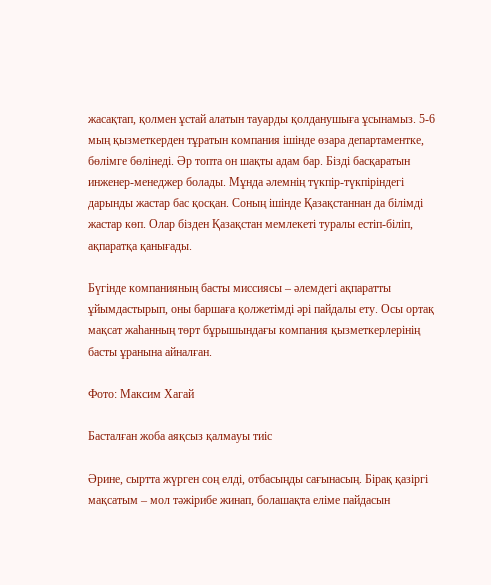жасақтап, қолмен ұстай алатын тауарды қолданушыға ұсынамыз. 5-6 мың қызметкерден тұратын компания ішінде өзара департаментке, бөлімге бөлінеді. Әр топта он шақты адам бар. Бізді басқаратын инженер-менеджер болады. Мұнда әлемнің түкпір-түкпіріндегі дарынды жастар бас қосқан. Соның ішінде Қазақстаннан да білімді жастар көп. Олар бізден Қазақстан мемлекеті туралы естіп-біліп, ақпаратқа қанығады.

Бүгінде компанияның басты миссиясы – әлемдегі ақпаратты ұйымдастырып, оны баршаға қолжетімді әрі пайдалы ету. Осы ортақ мақсат жаһанның төрт бұрышындағы компания қызметкерлерінің басты ұранына айналған.

Фото: Максим Хагай

Басталған жоба аяқсыз қалмауы тиіс

Әрине, сыртта жүрген соң елді, отбасыңды сағынасың. Бірақ қазіргі мақсатым – мол тәжірибе жинап, болашақта еліме пайдасын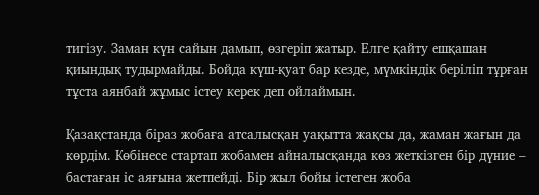тигізу. Заман күн сайын дамып, өзгеріп жатыр. Елге қайту ешқашан қиындық тудырмайды. Бойда күш-қуат бар кезде, мүмкіндік беріліп тұрған тұста аянбай жұмыс істеу керек деп ойлаймын.

Қазақстанда біраз жобаға атсалысқан уақытта жақсы да, жаман жағын да көрдім. Көбінесе стартап жобамен айналысқанда көз жеткізген бір дүние – бастаған іс аяғына жетпейді. Бір жыл бойы істеген жоба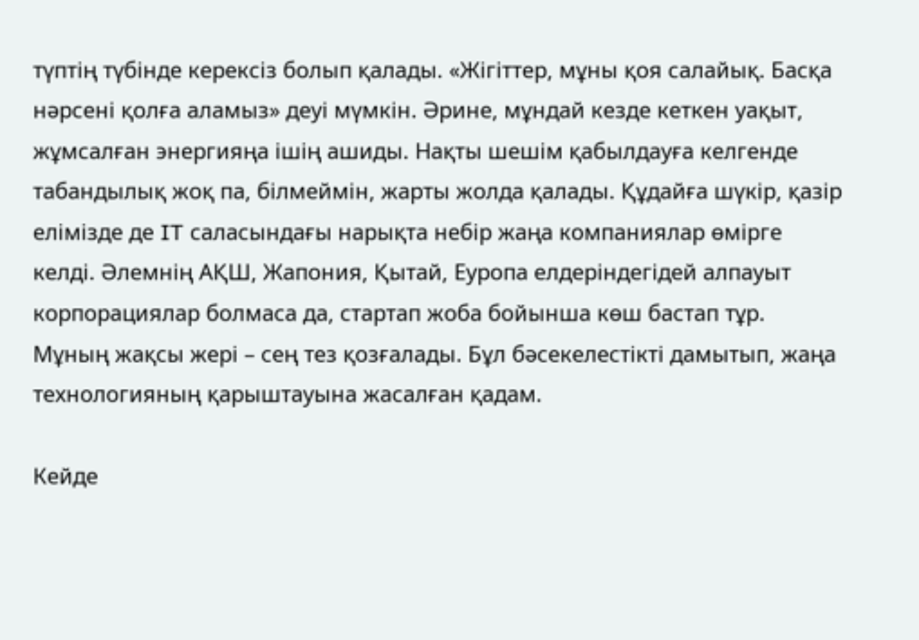түптің түбінде керексіз болып қалады. «Жігіттер, мұны қоя салайық. Басқа нәрсені қолға аламыз» деуі мүмкін. Әрине, мұндай кезде кеткен уақыт, жұмсалған энергияңа ішің ашиды. Нақты шешім қабылдауға келгенде табандылық жоқ па, білмеймін, жарты жолда қалады. Құдайға шүкір, қазір елімізде де IT саласындағы нарықта небір жаңа компаниялар өмірге келді. Әлемнің АҚШ, Жапония, Қытай, Еуропа елдеріндегідей алпауыт корпорациялар болмаса да, стартап жоба бойынша көш бастап тұр. Мұның жақсы жері – сең тез қозғалады. Бұл бәсекелестікті дамытып, жаңа технологияның қарыштауына жасалған қадам.

Кейде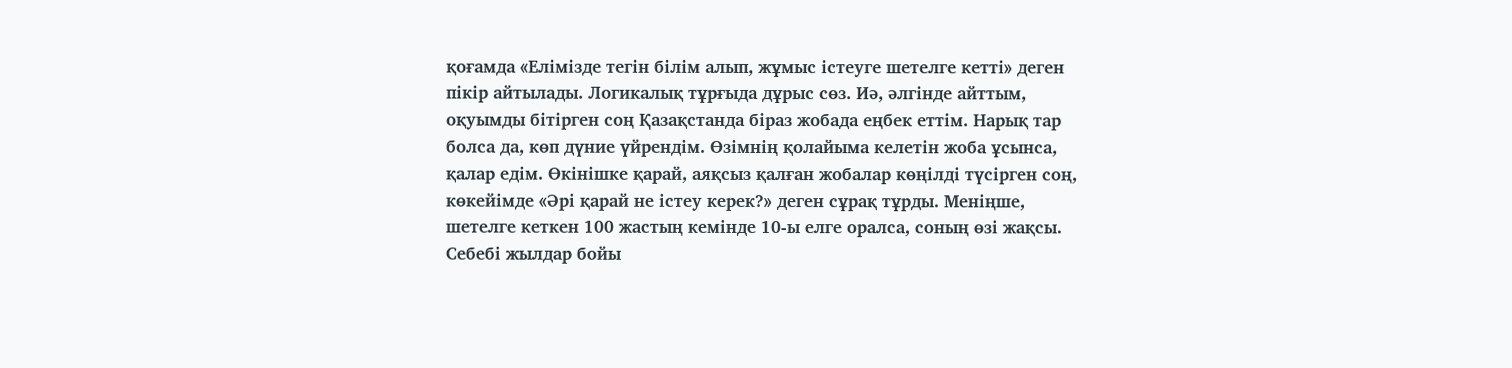қоғамда «Елімізде тегін білім алып, жұмыс істеуге шетелге кетті» деген пікір айтылады. Логикалық тұрғыда дұрыс сөз. Иә, әлгінде айттым, оқуымды бітірген соң Қазақстанда біраз жобада еңбек еттім. Нарық тар болса да, көп дүние үйрендім. Өзімнің қолайыма келетін жоба ұсынса, қалар едім. Өкінішке қарай, аяқсыз қалған жобалар көңілді түсірген соң, көкейімде «Әрі қарай не істеу керек?» деген сұрақ тұрды. Меніңше, шетелге кеткен 100 жастың кемінде 10-ы елге оралса, соның өзі жақсы. Себебі жылдар бойы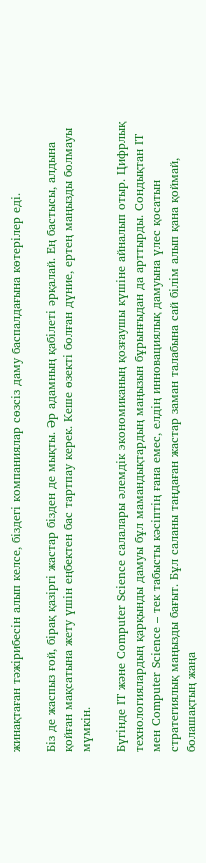жинақтаған тәжірибесін алып келсе, біздегі компаниялар сөзсіз даму баспалдағына көтерілер еді.

Біз де жаспыз ғой, бірақ қазіргі жастар бізден де мықты. Әр адамның қабілеті әрқалай. Ең бастысы, алдына қойған мақсатына жету үшін еңбектен бас тартпау керек. Кеше өзекті болған дүние, ертең маңызды болмауы мүмкін.

Бүгінде IT және Computer Science салалары әлемдік экономиканың қозғаушы күшіне айналып отыр. Цифрлық технологиялардың қарқынды дамуы бұл мамандықтардың маңызын бұрынғыдан да арттырды. Сондықтан IT мен Computer Science – тек табысты кәсіптің ғана емес, елдің инновациялық дамуына үлес қосатын стратегиялық маңызды бағыт. Бұл саланы таңдаған жастар заман талабына сай білім алып қана қоймай, болашақтың жаңа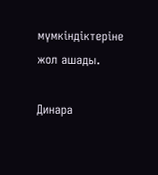мүмкіндіктеріне жол ашады.

Динара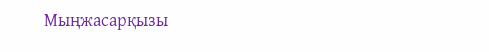Мыңжасарқызы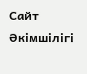Сайт Әкімшілігі